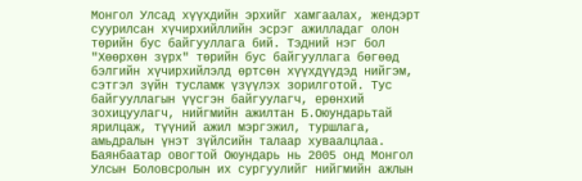Монгол Улсад хүүхдийн эрхийг хамгаалах, жендэрт суурилсан хүчирхийллийн эсрэг ажилладаг олон төрийн бус байгууллага бий. Тэдний нэг бол "Хөөрхөн зүрх" төрийн бус байгууллага бөгөөд бэлгийн хүчирхийлэлд өртсөн хүүхдүүдэд нийгэм, сэтгэл зүйн тусламж үзүүлэх зорилготой. Тус байгууллагын үүсгэн байгуулагч, ерөнхий зохицуулагч, нийгмийн ажилтан Б.Оюундарьтай ярилцаж, түүний ажил мэргэжил, туршлага, амьдралын үнэт зүйлсийн талаар хуваалцлаа.
Баянбаатар овогтой Оюундарь нь 2005 онд Монгол Улсын Боловсролын их сургуулийг нийгмийн ажлын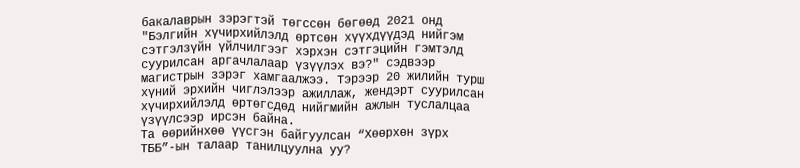бакалаврын зэрэгтэй төгссөн бөгөөд 2021 онд "Бэлгийн хүчирхийлэлд өртсөн хүүхдүүдэд нийгэм сэтгэлзүйн үйлчилгээг хэрхэн сэтгэцийн гэмтэлд суурилсан аргачлалаар үзүүлэх вэ?" сэдвээр магистрын зэрэг хамгаалжээ. Тэрээр 20 жилийн турш хүний эрхийн чиглэлээр ажиллаж, жендэрт суурилсан хүчирхийлэлд өртөгсдөд нийгмийн ажлын туслалцаа үзүүлсээр ирсэн байна.
Та өөрийнхөө үүсгэн байгуулсан “Хөөрхөн зүрх ТББ”-ын талаар танилцуулна уу?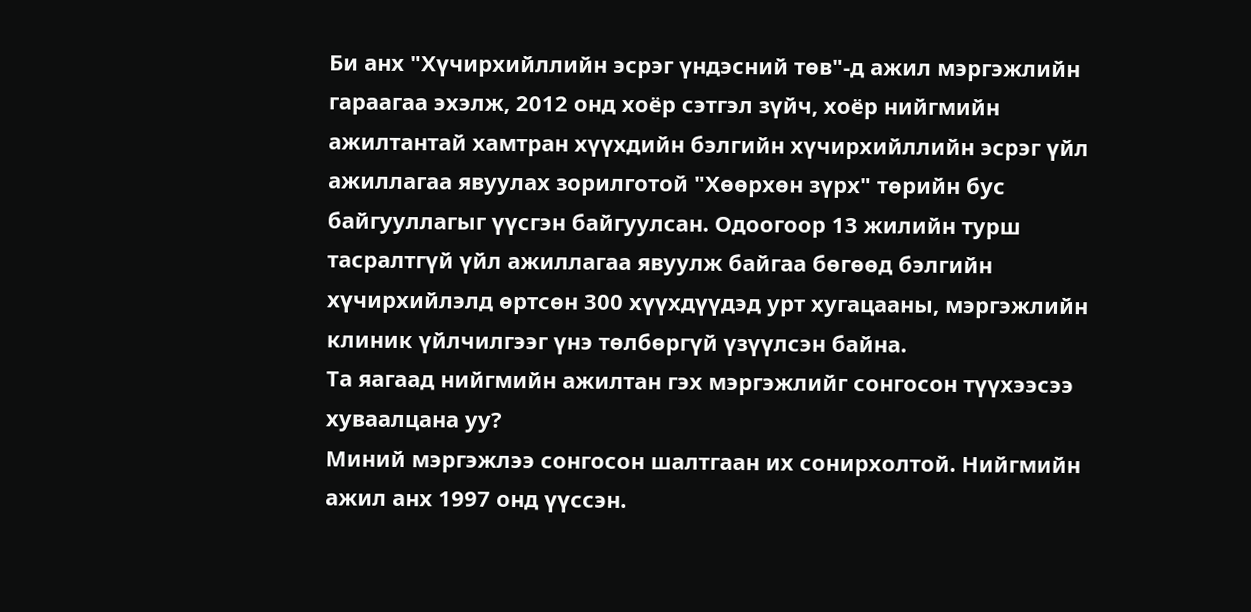Би анх "Хүчирхийллийн эсрэг үндэсний төв"-д ажил мэргэжлийн гараагаа эхэлж, 2012 онд хоёр сэтгэл зүйч, хоёр нийгмийн ажилтантай хамтран хүүхдийн бэлгийн хүчирхийллийн эсрэг үйл ажиллагаа явуулах зорилготой "Хөөрхөн зүрх" төрийн бус байгууллагыг үүсгэн байгуулсан. Одоогоор 13 жилийн турш тасралтгүй үйл ажиллагаа явуулж байгаа бөгөөд бэлгийн хүчирхийлэлд өртсөн 300 хүүхдүүдэд урт хугацааны, мэргэжлийн клиник үйлчилгээг үнэ төлбөргүй үзүүлсэн байна.
Та яагаад нийгмийн ажилтан гэх мэргэжлийг сонгосон түүхээсээ хуваалцана уу?
Миний мэргэжлээ сонгосон шалтгаан их сонирхолтой. Нийгмийн ажил анх 1997 онд үүссэн.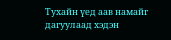Тухайн үед аав намайг дагуулаад хэдэн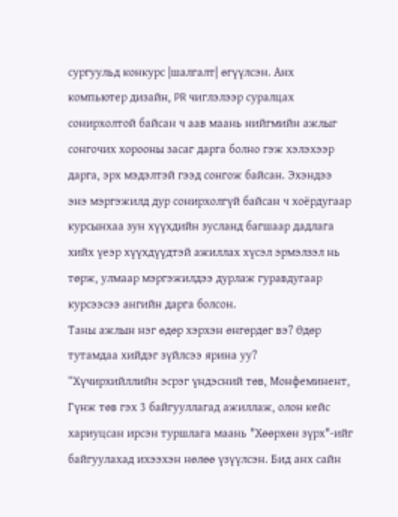сургуульд конкурс |шалгалт| өгүүлсэн. Анх компьютер дизайн, PR чиглэлээр суралцах сонирхолтой байсан ч аав маань нийгмийн ажлыг сонгочих хорооны засаг дарга болно гэж хэлэхээр дарга, эрх мэдэлтэй гээд сонгож байсан. Эхэндээ энэ мэргэжилд дур сонирхолгүй байсан ч хоёрдугаар курсынхаа зун хүүхдийн зусланд багшаар дадлага хийх үеэр хүүхдүүдтэй ажиллах хүсэл эрмэлзэл нь төрж, улмаар мэргэжилдээ дурлаж гуравдугаар курсээсээ ангийн дарга болсон.
Таны ажлын нэг өдөр хэрхэн өнгөрдөг вэ? Өдөр тутамдаа хийдэг зүйлсээ ярина уу?
“Хүчирхийллийн эсрэг үндэсний төв, Монфеминент, Гүнж төв гэх 3 байгууллагад ажиллаж, олон кейс хариуцсан ирсэн туршлага маань "Хөөрхөн зүрх"-ийг байгуулахад ихээхэн нөлөө үзүүлсэн. Бид анх сайн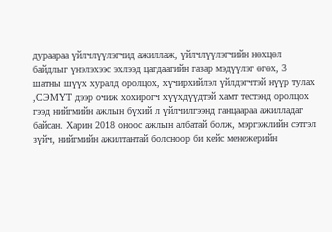дураараа үйлчлүүлэгчид ажиллаж, үйлчлүүлэгчийн нөхцөл байдлыг үнэлэхээс эхлээд цагдаагийн газар мэдүүлэг өгөх, 3 шатны шүүх хуралд оролцох, хүчирхийлэл үйлдэгчтэй нүүр тулах ,СЭМҮТ дээр очиж хохирогч хүүхдүүдтэй хамт тестэнд оролцох гээд нийгмийн ажлын бүхий л үйлчилгээнд ганцаараа ажилладаг байсан. Харин 2018 оноос ажлын албатай болж, мэргэжлийн сэтгэл зүйч, нийгмийн ажилтантай болсноор би кейс менежерийн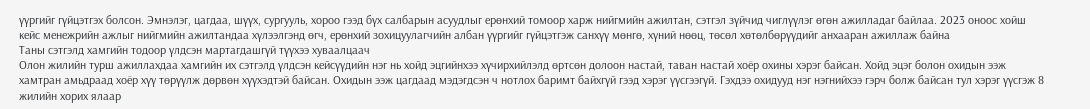үүргийг гүйцэтгэх болсон. Эмнэлэг, цагдаа, шүүх, сургууль, хороо гээд бүх салбарын асуудлыг ерөнхий томоор харж нийгмийн ажилтан, сэтгэл зүйчид чиглүүлэг өгөн ажилладаг байлаа. 2023 оноос хойш кейс менежрийн ажлыг нийгмийн ажилтандаа хүлээлгэнд өгч, ерөнхий зохицуулагчийн албан үүргийг гүйцэтгэж санхүү мөнгө, хүний нөөц, төсөл хөтөлбөрүүдийг анхааран ажиллаж байна
Таны сэтгэлд хамгийн тодоор үлдсэн мартагдашгүй түүхээ хуваалцаач
Олон жилийн турш ажиллахдаа хамгийн их сэтгэлд үлдсэн кейсүүдийн нэг нь хойд эцгийнхээ хүчирхийлэлд өртсөн долоон настай, таван настай хоёр охины хэрэг байсан. Хойд эцэг болон охидын ээж хамтран амьдраад хоёр хүү төрүүлж дөрвөн хүүхэдтэй байсан. Охидын ээж цагдаад мэдэгдсэн ч нотлох баримт байхгүй гээд хэрэг үүсгээгүй. Гэхдээ охидууд нэг нэгнийхээ гэрч болж байсан тул хэрэг үүсгэж 8 жилийн хорих ялаар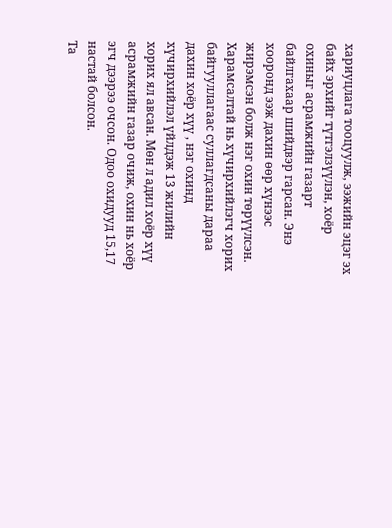хариуцлага тооцуулж, ээжийн эцэг эх байх эрхийг түтгэлзүүлэн, хоёр охиныг асрамжийн газарт байлгахаар шийдвэр гарсан. Энэ хооронд ээж дахин өөр хүнээс жирэмсэн болж нэг охин төрүүлсэн. Харамсалтай нь хүчирхийлэгч хорих байгууллагаас суллагдсаны дараа дахин хоёр хүү , нэг охинд хүчирхийлэл үйлдэж 13 жилийн хорих ял авсан. Мөн л адил хоёр хүү асрамжийн газар очиж, охин нь хоёр эгч дээрээ очсон. Одоо охидууд 15,17 настай болсон.
Та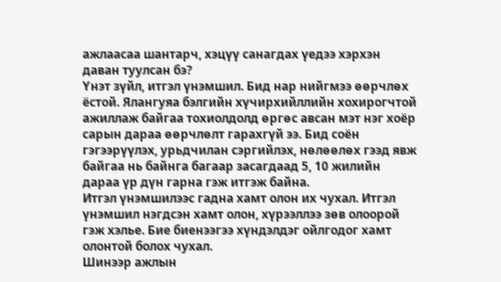ажлаасаа шантарч, хэцүү санагдах үедээ хэрхэн даван туулсан бэ?
Үнэт зүйл, итгэл үнэмшил. Бид нар нийгмээ өөрчлөх ёстой. Ялангуяа бэлгийн хүчирхийллийн хохирогчтой ажиллаж байгаа тохиолдолд өргөс авсан мэт нэг хоёр сарын дараа өөрчлөлт гарахгүй ээ. Бид соён гэгээрүүлэх, урьдчилан сэргийлэх, нөлөөлөх гээд явж байгаа нь байнга багаар засагдаад 5, 10 жилийн дараа үр дүн гарна гэж итгэж байна.
Итгэл үнэмшилээс гадна хамт олон их чухал. Итгэл үнэмшил нэгдсэн хамт олон, хүрээллээ зөв олоорой гэж хэлье. Бие биенээгээ хүндэлдэг ойлгодог хамт олонтой болох чухал.
Шинээр ажлын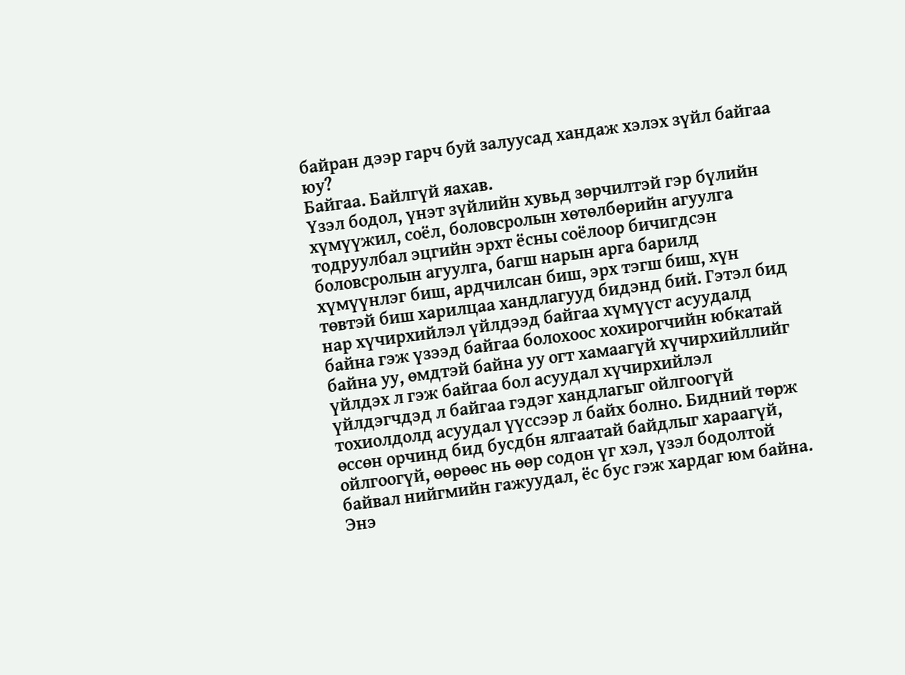байран дээр гарч буй залуусад хандаж хэлэх зүйл байгаа юу?
Байгаа. Байлгүй яахав.
Үзэл бодол, үнэт зүйлийн хувьд зөрчилтэй гэр бүлийн хүмүүжил, соёл, боловсролын хөтөлбөрийн агуулга тодруулбал эцгийн эрхт ёсны соёлоор бичигдсэн боловсролын агуулга, багш нарын арга барилд хүмүүнлэг биш, ардчилсан биш, эрх тэгш биш, хүн төвтэй биш харилцаа хандлагууд бидэнд бий. Гэтэл бид нар хүчирхийлэл үйлдээд байгаа хүмүүст асуудалд байна гэж үзээд байгаа болохоос хохирогчийн юбкатай байна уу, өмдтэй байна уу огт хамаагүй хүчирхийллийг үйлдэх л гэж байгаа бол асуудал хүчирхийлэл үйлдэгчдэд л байгаа гэдэг хандлагыг ойлгоогүй тохиолдолд асуудал үүссээр л байх болно. Бидний төрж өссөн орчинд бид бусдбн ялгаатай байдлыг хараагүй, ойлгоогүй, өөрөөс нь өөр содон үг хэл, үзэл бодолтой байвал нийгмийн гажуудал, ёс бус гэж хардаг юм байна. Энэ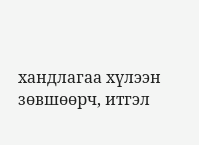хандлагаа хүлээн зөвшөөрч, итгэл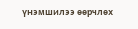үнэмшилээ өөрчлөх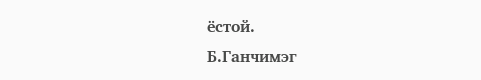ёстой.
Б.Ганчимэг